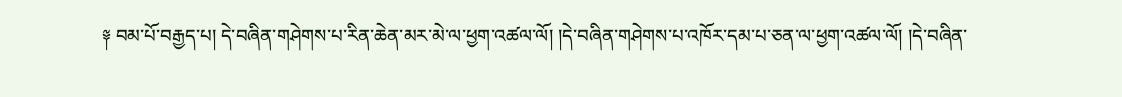༈ བམ་པོ་བརྒྱད་པ། དེ་བཞིན་གཤེགས་པ་རིན་ཆེན་མར་མེ་ལ་ཕྱག་འཚལ་ལོ། །དེ་བཞིན་གཤེགས་པ་འཁོར་དམ་པ་ཅན་ལ་ཕྱག་འཚལ་ལོ། །དེ་བཞིན་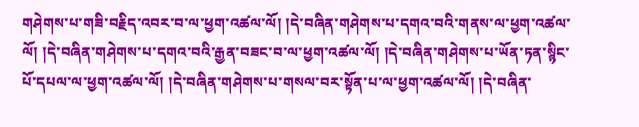གཤེགས་པ་གཟི་བརྗིད་འབར་བ་ལ་ཕྱག་འཚལ་ལོ། །དེ་བཞིན་གཤེགས་པ་དགའ་བའི་གནས་ལ་ཕྱག་འཚལ་ལོ། །དེ་བཞིན་གཤེགས་པ་དགའ་བའི་རྒྱན་བཟང་བ་ལ་ཕྱག་འཚལ་ལོ། །དེ་བཞིན་གཤེགས་པ་ཡོན་ཏན་སྙིང་པོ་དཔལ་ལ་ཕྱག་འཚལ་ལོ། །དེ་བཞིན་གཤེགས་པ་གསལ་བར་སྟོན་པ་ལ་ཕྱག་འཚལ་ལོ། །དེ་བཞིན་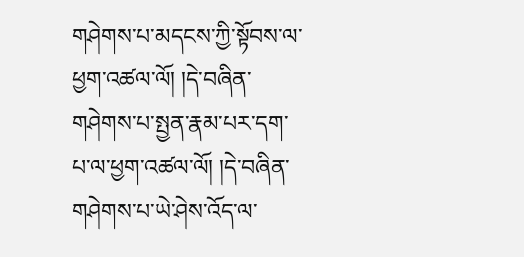གཤེགས་པ་མདངས་ཀྱི་སྟོབས་ལ་ཕྱག་འཚལ་ལོ། །དེ་བཞིན་གཤེགས་པ་སྤྱན་རྣམ་པར་དག་པ་ལ་ཕྱག་འཚལ་ལོ། །དེ་བཞིན་གཤེགས་པ་ཡེ་ཤེས་འོད་ལ་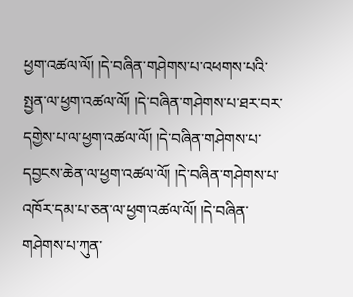ཕྱག་འཚལ་ལོ། །དེ་བཞིན་གཤེགས་པ་འཕགས་པའི་སྤྱན་ལ་ཕྱག་འཚལ་ལོ། །དེ་བཞིན་གཤེགས་པ་ཐར་བར་དགྱེས་པ་ལ་ཕྱག་འཚལ་ལོ། །དེ་བཞིན་གཤེགས་པ་དབྱངས་ཆེན་ལ་ཕྱག་འཚལ་ལོ། །དེ་བཞིན་གཤེགས་པ་འཁོར་དམ་པ་ཅན་ལ་ཕྱག་འཚལ་ལོ། །དེ་བཞིན་གཤེགས་པ་ཀུན་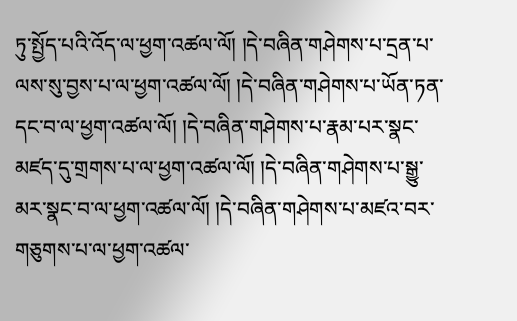ཏུ་སྤྱོད་པའི་འོད་ལ་ཕྱག་འཚལ་ལོ། །དེ་བཞིན་གཤེགས་པ་དྲན་པ་ལས་སུ་བྱས་པ་ལ་ཕྱག་འཚལ་ལོ། །དེ་བཞིན་གཤེགས་པ་ཡོན་ཏན་དང་བ་ལ་ཕྱག་འཚལ་ལོ། །དེ་བཞིན་གཤེགས་པ་རྣམ་པར་སྣང་མཛད་དུ་གྲགས་པ་ལ་ཕྱག་འཚལ་ལོ། །དེ་བཞིན་གཤེགས་པ་སྒྱུ་མར་སྣང་བ་ལ་ཕྱག་འཚལ་ལོ། །དེ་བཞིན་གཤེགས་པ་མཛའ་བར་གཅུགས་པ་ལ་ཕྱག་འཚལ་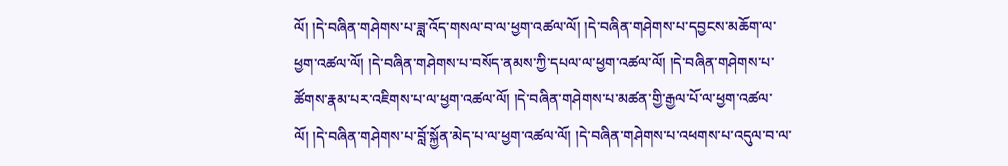ལོ། །དེ་བཞིན་གཤེགས་པ་ཟླ་འོད་གསལ་བ་ལ་ཕྱག་འཚལ་ལོ། །དེ་བཞིན་གཤེགས་པ་དབྱངས་མཆོག་ལ་ཕྱག་འཚལ་ལོ། །དེ་བཞིན་གཤེགས་པ་བསོད་ནམས་ཀྱི་དཔལ་ལ་ཕྱག་འཚལ་ལོ། །དེ་བཞིན་གཤེགས་པ་ཚོགས་རྣམ་པར་འཇིགས་པ་ལ་ཕྱག་འཚལ་ལོ། །དེ་བཞིན་གཤེགས་པ་མཚན་གྱི་རྒྱལ་པོ་ལ་ཕྱག་འཚལ་ལོ། །དེ་བཞིན་གཤེགས་པ་བློ་སྐྱོན་མེད་པ་ལ་ཕྱག་འཚལ་ལོ། །དེ་བཞིན་གཤེགས་པ་འཕགས་པ་འདུལ་བ་ལ་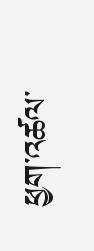ཕྱག་འཚལ་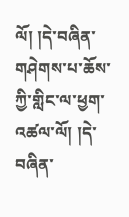ལོ། །དེ་བཞིན་གཤེགས་པ་ཆོས་ཀྱི་གླིང་ལ་ཕྱག་འཚལ་ལོ། །དེ་བཞིན་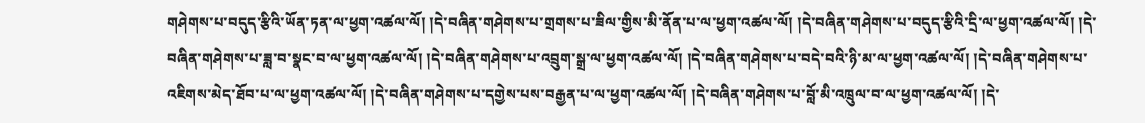གཤེགས་པ་བདུད་རྩིའི་ཡོན་ཏན་ལ་ཕྱག་འཚལ་ལོ། །དེ་བཞིན་གཤེགས་པ་གྲགས་པ་ཟིལ་གྱིས་མི་ནོན་པ་ལ་ཕྱག་འཚལ་ལོ། །དེ་བཞིན་གཤེགས་པ་བདུད་རྩིའི་དྲི་ལ་ཕྱག་འཚལ་ལོ། །དེ་བཞིན་གཤེགས་པ་ཟླ་བ་སྣང་བ་ལ་ཕྱག་འཚལ་ལོ། །དེ་བཞིན་གཤེགས་པ་འབྲུག་སྒྲ་ལ་ཕྱག་འཚལ་ལོ། །དེ་བཞིན་གཤེགས་པ་བདེ་བའི་ཉི་མ་ལ་ཕྱག་འཚལ་ལོ། །དེ་བཞིན་གཤེགས་པ་འཇིགས་མེད་ཐོབ་པ་ལ་ཕྱག་འཚལ་ལོ། །དེ་བཞིན་གཤེགས་པ་དགྱེས་པས་བརྒྱན་པ་ལ་ཕྱག་འཚལ་ལོ། །དེ་བཞིན་གཤེགས་པ་བློ་མི་འཁྲུལ་བ་ལ་ཕྱག་འཚལ་ལོ། །དེ་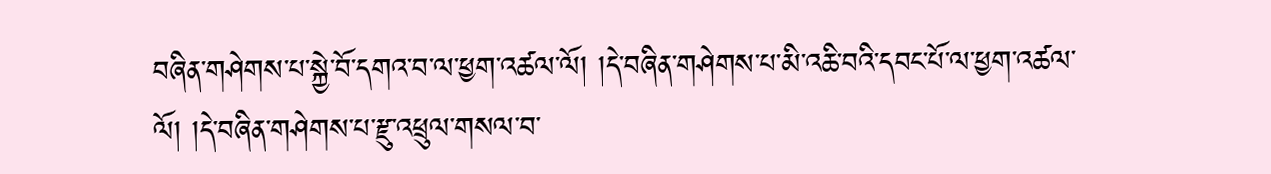བཞིན་གཤེགས་པ་སྐྱེ་བོ་དགའ་བ་ལ་ཕྱག་འཚལ་ལོ། །དེ་བཞིན་གཤེགས་པ་མི་འཆི་བའི་དབང་པོ་ལ་ཕྱག་འཚལ་ལོ། །དེ་བཞིན་གཤེགས་པ་རྫུ་འཕྲུལ་གསལ་བ་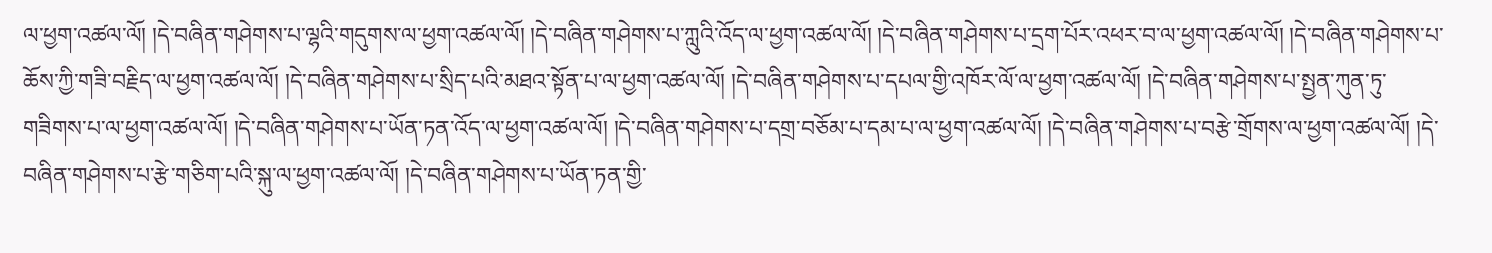ལ་ཕྱག་འཚལ་ལོ། །དེ་བཞིན་གཤེགས་པ་ལྷའི་གདུགས་ལ་ཕྱག་འཚལ་ལོ། །དེ་བཞིན་གཤེགས་པ་ཀླུའི་འོད་ལ་ཕྱག་འཚལ་ལོ། །དེ་བཞིན་གཤེགས་པ་དྲག་པོར་འཕར་བ་ལ་ཕྱག་འཚལ་ལོ། །དེ་བཞིན་གཤེགས་པ་ཆོས་ཀྱི་གཟི་བརྗིད་ལ་ཕྱག་འཚལ་ལོ། །དེ་བཞིན་གཤེགས་པ་སྲིད་པའི་མཐའ་སྟོན་པ་ལ་ཕྱག་འཚལ་ལོ། །དེ་བཞིན་གཤེགས་པ་དཔལ་གྱི་འཁོར་ལོ་ལ་ཕྱག་འཚལ་ལོ། །དེ་བཞིན་གཤེགས་པ་སྤྱན་ཀུན་ཏུ་གཟིགས་པ་ལ་ཕྱག་འཚལ་ལོ། །དེ་བཞིན་གཤེགས་པ་ཡོན་ཏན་འོད་ལ་ཕྱག་འཚལ་ལོ། །དེ་བཞིན་གཤེགས་པ་དགྲ་བཅོམ་པ་དམ་པ་ལ་ཕྱག་འཚལ་ལོ། །དེ་བཞིན་གཤེགས་པ་བརྩེ་གྲོགས་ལ་ཕྱག་འཚལ་ལོ། །དེ་བཞིན་གཤེགས་པ་རྩེ་གཅིག་པའི་སྐུ་ལ་ཕྱག་འཚལ་ལོ། །དེ་བཞིན་གཤེགས་པ་ཡོན་ཏན་གྱི་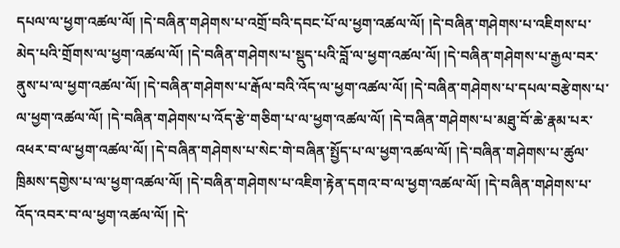དཔལ་ལ་ཕྱག་འཚལ་ལོ། །དེ་བཞིན་གཤེགས་པ་འགྲོ་བའི་དབང་པོ་ལ་ཕྱག་འཚལ་ལོ། །དེ་བཞིན་གཤེགས་པ་འཇིགས་པ་མེད་པའི་གྲོགས་ལ་ཕྱག་འཚལ་ལོ། །དེ་བཞིན་གཤེགས་པ་སྡུད་པའི་བློ་ལ་ཕྱག་འཚལ་ལོ། །དེ་བཞིན་གཤེགས་པ་རྒྱལ་བར་ནུས་པ་ལ་ཕྱག་འཚལ་ལོ། །དེ་བཞིན་གཤེགས་པ་རྒོལ་བའི་འོད་ལ་ཕྱག་འཚལ་ལོ། །དེ་བཞིན་གཤེགས་པ་དཔལ་བརྩེགས་པ་ལ་ཕྱག་འཚལ་ལོ། །དེ་བཞིན་གཤེགས་པ་འོད་རྩེ་གཅིག་པ་ལ་ཕྱག་འཚལ་ལོ། །དེ་བཞིན་གཤེགས་པ་མཐུ་བོ་ཆེ་རྣམ་པར་འཕར་བ་ལ་ཕྱག་འཚལ་ལོ། །དེ་བཞིན་གཤེགས་པ་སེང་གེ་བཞིན་སྤྱོད་པ་ལ་ཕྱག་འཚལ་ལོ། །དེ་བཞིན་གཤེགས་པ་ཚུལ་ཁྲིམས་དགྱེས་པ་ལ་ཕྱག་འཚལ་ལོ། །དེ་བཞིན་གཤེགས་པ་འཇིག་རྟེན་དགའ་བ་ལ་ཕྱག་འཚལ་ལོ། །དེ་བཞིན་གཤེགས་པ་འོད་འབར་བ་ལ་ཕྱག་འཚལ་ལོ། །དེ་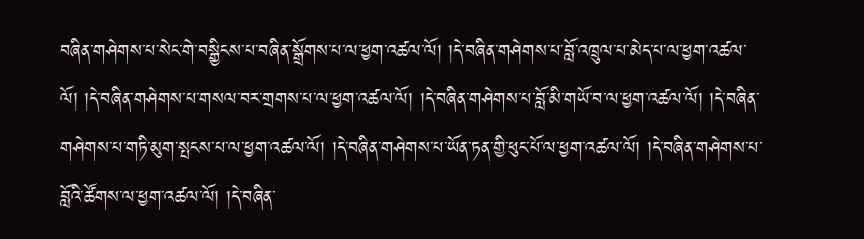བཞིན་གཤེགས་པ་སེང་གེ་བསྒྱིངས་པ་བཞིན་སྒྲོགས་པ་ལ་ཕྱག་འཚལ་ལོ། །དེ་བཞིན་གཤེགས་པ་བློ་འཁྲུལ་པ་མེད་པ་ལ་ཕྱག་འཚལ་ལོ། །དེ་བཞིན་གཤེགས་པ་གསལ་བར་གྲགས་པ་ལ་ཕྱག་འཚལ་ལོ། །དེ་བཞིན་གཤེགས་པ་བློ་མི་གཡོ་བ་ལ་ཕྱག་འཚལ་ལོ། །དེ་བཞིན་གཤེགས་པ་གཏི་མུག་སྤངས་པ་ལ་ཕྱག་འཚལ་ལོ། །དེ་བཞིན་གཤེགས་པ་ཡོན་ཏན་གྱི་ཕུང་པོ་ལ་ཕྱག་འཚལ་ལོ། །དེ་བཞིན་གཤེགས་པ་བློའི་ཚོགས་ལ་ཕྱག་འཚལ་ལོ། །དེ་བཞིན་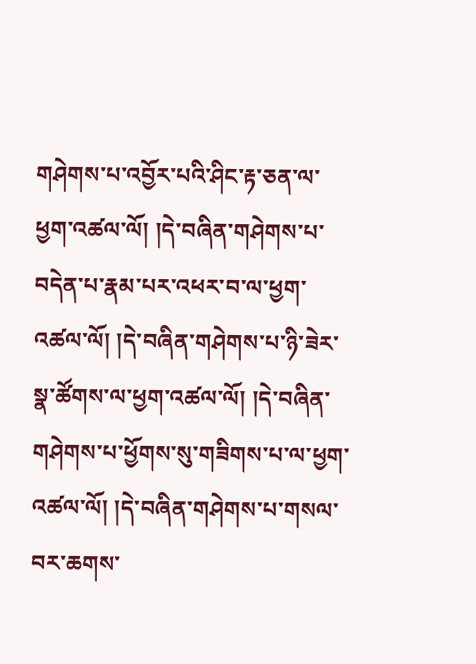གཤེགས་པ་འབྱོར་པའི་ཤིང་རྟ་ཅན་ལ་ཕྱག་འཚལ་ལོ། །དེ་བཞིན་གཤེགས་པ་བདེན་པ་རྣམ་པར་འཕར་བ་ལ་ཕྱག་འཚལ་ལོ། །དེ་བཞིན་གཤེགས་པ་ཉི་ཟེར་སྣ་ཚོགས་ལ་ཕྱག་འཚལ་ལོ། །དེ་བཞིན་གཤེགས་པ་ཕྱོགས་སུ་གཟིགས་པ་ལ་ཕྱག་འཚལ་ལོ། །དེ་བཞིན་གཤེགས་པ་གསལ་བར་ཆགས་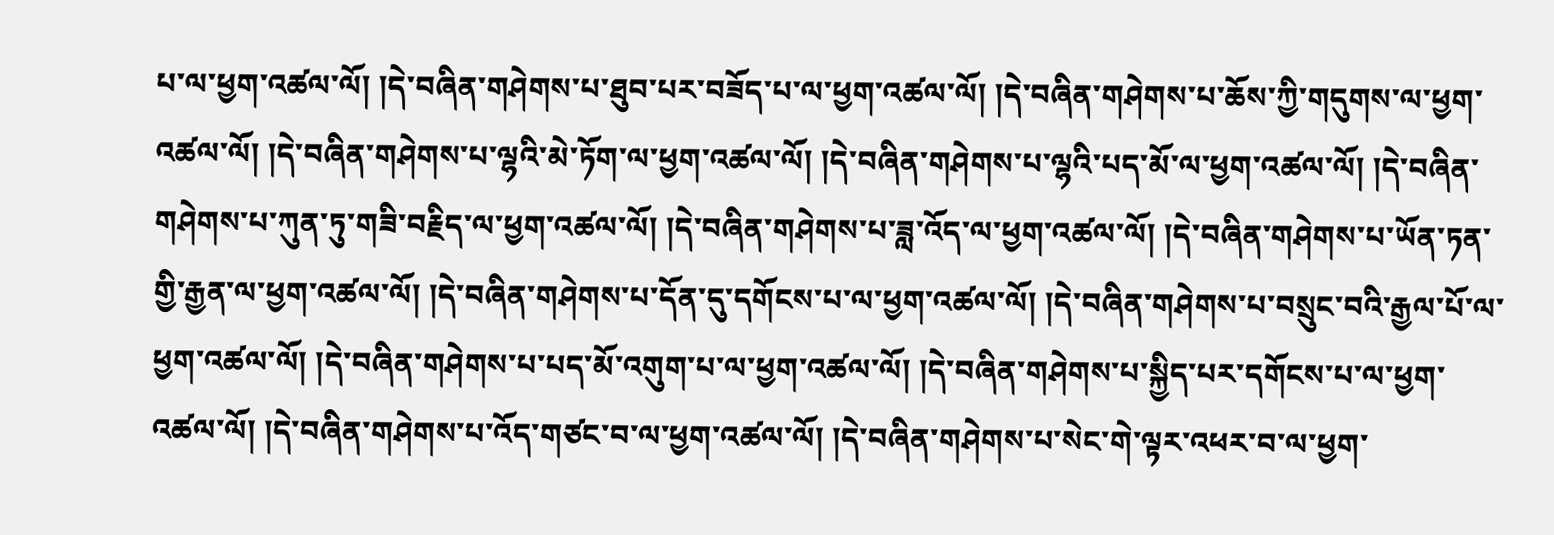པ་ལ་ཕྱག་འཚལ་ལོ། །དེ་བཞིན་གཤེགས་པ་ཐུབ་པར་བཟོད་པ་ལ་ཕྱག་འཚལ་ལོ། །དེ་བཞིན་གཤེགས་པ་ཆོས་ཀྱི་གདུགས་ལ་ཕྱག་འཚལ་ལོ། །དེ་བཞིན་གཤེགས་པ་ལྷའི་མེ་ཏོག་ལ་ཕྱག་འཚལ་ལོ། །དེ་བཞིན་གཤེགས་པ་ལྷའི་པད་མོ་ལ་ཕྱག་འཚལ་ལོ། །དེ་བཞིན་གཤེགས་པ་ཀུན་ཏུ་གཟི་བརྗིད་ལ་ཕྱག་འཚལ་ལོ། །དེ་བཞིན་གཤེགས་པ་ཟླ་འོད་ལ་ཕྱག་འཚལ་ལོ། །དེ་བཞིན་གཤེགས་པ་ཡོན་ཏན་གྱི་རྒྱན་ལ་ཕྱག་འཚལ་ལོ། །དེ་བཞིན་གཤེགས་པ་དོན་དུ་དགོངས་པ་ལ་ཕྱག་འཚལ་ལོ། །དེ་བཞིན་གཤེགས་པ་བསྲུང་བའི་རྒྱལ་པོ་ལ་ཕྱག་འཚལ་ལོ། །དེ་བཞིན་གཤེགས་པ་པད་མོ་འགུག་པ་ལ་ཕྱག་འཚལ་ལོ། །དེ་བཞིན་གཤེགས་པ་སྐྱིད་པར་དགོངས་པ་ལ་ཕྱག་འཚལ་ལོ། །དེ་བཞིན་གཤེགས་པ་འོད་གཙང་བ་ལ་ཕྱག་འཚལ་ལོ། །དེ་བཞིན་གཤེགས་པ་སེང་གེ་ལྟར་འཕར་བ་ལ་ཕྱག་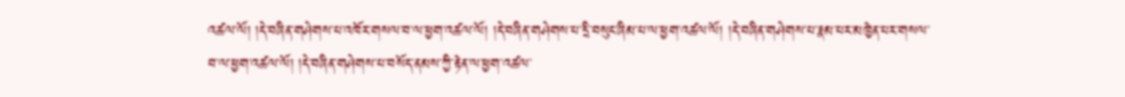འཚལ་ལོ། །དེ་བཞིན་གཤེགས་པ་འཁོར་གསལ་བ་ལ་ཕྱག་འཚལ་ལོ། །དེ་བཞིན་གཤེགས་པ་དྲི་བསུང་ཞིམ་པ་ལ་ཕྱག་འཚལ་ལོ། །དེ་བཞིན་གཤེགས་པ་རྣམ་པར་མཁྱེན་པར་གསལ་བ་ལ་ཕྱག་འཚལ་ལོ། །དེ་བཞིན་གཤེགས་པ་བསོད་ནམས་ཀྱི་རྟེན་ལ་ཕྱག་འཚལ་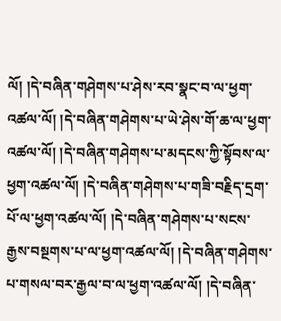ལོ། །དེ་བཞིན་གཤེགས་པ་ཤེས་རབ་སྣང་བ་ལ་ཕྱག་འཚལ་ལོ། །དེ་བཞིན་གཤེགས་པ་ཡེ་ཤེས་གོ་ཆ་ལ་ཕྱག་འཚལ་ལོ། །དེ་བཞིན་གཤེགས་པ་མདངས་ཀྱི་སྟོབས་ལ་ཕྱག་འཚལ་ལོ། །དེ་བཞིན་གཤེགས་པ་གཟི་བརྗིད་དྲག་པོ་ལ་ཕྱག་འཚལ་ལོ། །དེ་བཞིན་གཤེགས་པ་སངས་རྒྱས་བསྔགས་པ་ལ་ཕྱག་འཚལ་ལོ། །དེ་བཞིན་གཤེགས་པ་གསལ་བར་རྒྱལ་བ་ལ་ཕྱག་འཚལ་ལོ། །དེ་བཞིན་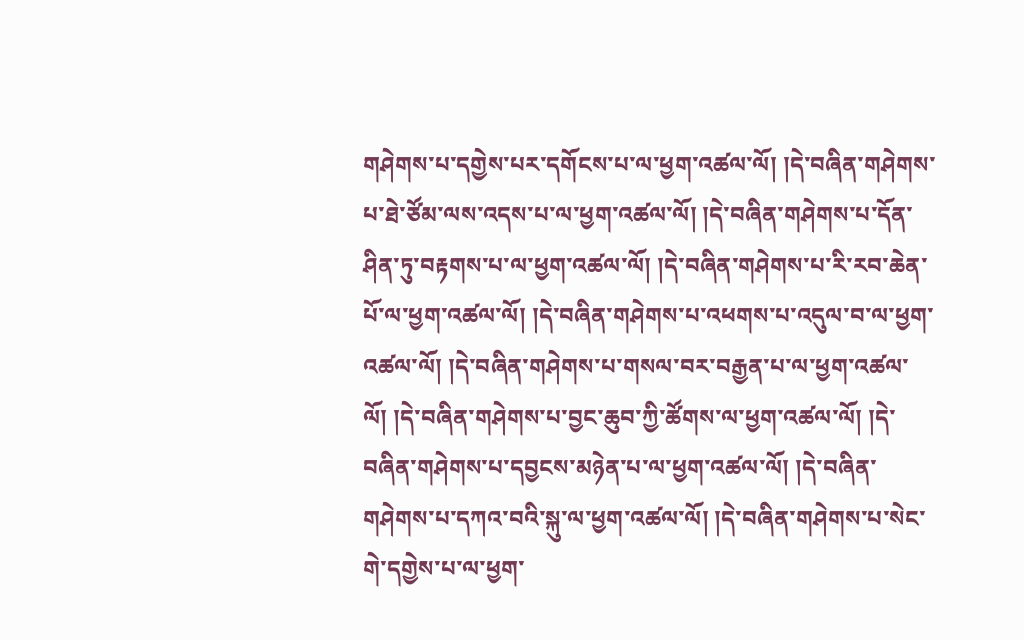གཤེགས་པ་དགྱེས་པར་དགོངས་པ་ལ་ཕྱག་འཚལ་ལོ། །དེ་བཞིན་གཤེགས་པ་ཐེ་ཙོམ་ལས་འདས་པ་ལ་ཕྱག་འཚལ་ལོ། །དེ་བཞིན་གཤེགས་པ་དོན་ཤིན་ཏུ་བརྟགས་པ་ལ་ཕྱག་འཚལ་ལོ། །དེ་བཞིན་གཤེགས་པ་རི་རབ་ཆེན་པོ་ལ་ཕྱག་འཚལ་ལོ། །དེ་བཞིན་གཤེགས་པ་འཕགས་པ་འདུལ་བ་ལ་ཕྱག་འཚལ་ལོ། །དེ་བཞིན་གཤེགས་པ་གསལ་བར་བརྒྱན་པ་ལ་ཕྱག་འཚལ་ལོ། །དེ་བཞིན་གཤེགས་པ་བྱང་ཆུབ་ཀྱི་ཚོགས་ལ་ཕྱག་འཚལ་ལོ། །དེ་བཞིན་གཤེགས་པ་དབྱངས་མཉེན་པ་ལ་ཕྱག་འཚལ་ལོ། །དེ་བཞིན་གཤེགས་པ་དཀའ་བའི་སྐུ་ལ་ཕྱག་འཚལ་ལོ། །དེ་བཞིན་གཤེགས་པ་སེང་གེ་དགྱེས་པ་ལ་ཕྱག་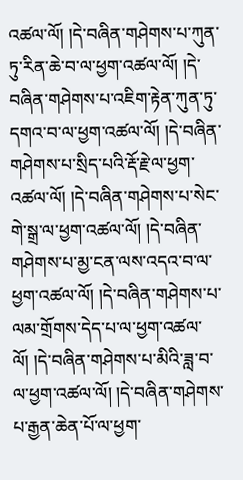འཚལ་ལོ། །དེ་བཞིན་གཤེགས་པ་ཀུན་ཏུ་རིན་ཆེ་བ་ལ་ཕྱག་འཚལ་ལོ། །དེ་བཞིན་གཤེགས་པ་འཇིག་རྟེན་ཀུན་ཏུ་དགའ་བ་ལ་ཕྱག་འཚལ་ལོ། །དེ་བཞིན་གཤེགས་པ་སྲིད་པའི་རྡོ་རྗེ་ལ་ཕྱག་འཚལ་ལོ། །དེ་བཞིན་གཤེགས་པ་སེང་གེ་སྒྲ་ལ་ཕྱག་འཚལ་ལོ། །དེ་བཞིན་གཤེགས་པ་མྱ་ངན་ལས་འདའ་བ་ལ་ཕྱག་འཚལ་ལོ། །དེ་བཞིན་གཤེགས་པ་ལམ་གྲོགས་དེད་པ་ལ་ཕྱག་འཚལ་ལོ། །དེ་བཞིན་གཤེགས་པ་མིའི་ཟླ་བ་ལ་ཕྱག་འཚལ་ལོ། །དེ་བཞིན་གཤེགས་པ་རྒྱན་ཆེན་པོ་ལ་ཕྱག་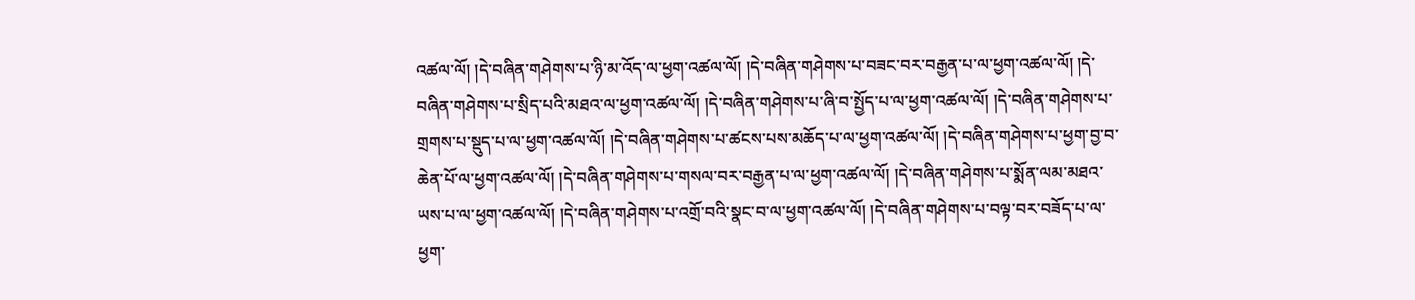འཚལ་ལོ། །དེ་བཞིན་གཤེགས་པ་ཉི་མ་འོད་ལ་ཕྱག་འཚལ་ལོ། །དེ་བཞིན་གཤེགས་པ་བཟང་བར་བརྒྱན་པ་ལ་ཕྱག་འཚལ་ལོ། །དེ་བཞིན་གཤེགས་པ་སྲིད་པའི་མཐའ་ལ་ཕྱག་འཚལ་ལོ། །དེ་བཞིན་གཤེགས་པ་ཞི་བ་སྤྱོད་པ་ལ་ཕྱག་འཚལ་ལོ། །དེ་བཞིན་གཤེགས་པ་གྲགས་པ་སྡུད་པ་ལ་ཕྱག་འཚལ་ལོ། །དེ་བཞིན་གཤེགས་པ་ཚངས་པས་མཆོད་པ་ལ་ཕྱག་འཚལ་ལོ། །དེ་བཞིན་གཤེགས་པ་ཕྱག་བྱ་བ་ཆེན་པོ་ལ་ཕྱག་འཚལ་ལོ། །དེ་བཞིན་གཤེགས་པ་གསལ་བར་བརྒྱན་པ་ལ་ཕྱག་འཚལ་ལོ། །དེ་བཞིན་གཤེགས་པ་སྨོན་ལམ་མཐའ་ཡས་པ་ལ་ཕྱག་འཚལ་ལོ། །དེ་བཞིན་གཤེགས་པ་འགྲོ་བའི་སྣང་བ་ལ་ཕྱག་འཚལ་ལོ། །དེ་བཞིན་གཤེགས་པ་བལྟ་བར་བཟོད་པ་ལ་ཕྱག་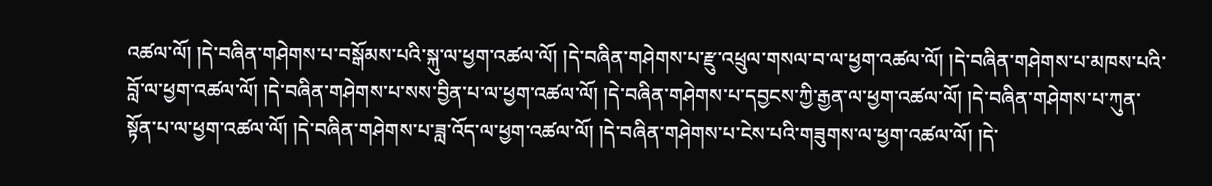འཚལ་ལོ། །དེ་བཞིན་གཤེགས་པ་བསྒོམས་པའི་སྐུ་ལ་ཕྱག་འཚལ་ལོ། །དེ་བཞིན་གཤེགས་པ་རྫུ་འཕྲུལ་གསལ་བ་ལ་ཕྱག་འཚལ་ལོ། །དེ་བཞིན་གཤེགས་པ་མཁས་པའི་བློ་ལ་ཕྱག་འཚལ་ལོ། །དེ་བཞིན་གཤེགས་པ་སས་བྱིན་པ་ལ་ཕྱག་འཚལ་ལོ། །དེ་བཞིན་གཤེགས་པ་དབྱངས་ཀྱི་རྒྱན་ལ་ཕྱག་འཚལ་ལོ། །དེ་བཞིན་གཤེགས་པ་ཀུན་སྟོན་པ་ལ་ཕྱག་འཚལ་ལོ། །དེ་བཞིན་གཤེགས་པ་ཟླ་འོད་ལ་ཕྱག་འཚལ་ལོ། །དེ་བཞིན་གཤེགས་པ་ངེས་པའི་གཟུགས་ལ་ཕྱག་འཚལ་ལོ། །དེ་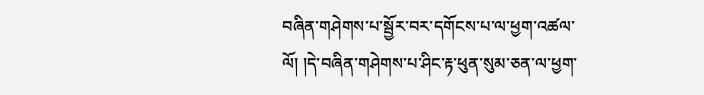བཞིན་གཤེགས་པ་སྦྱོར་བར་དགོངས་པ་ལ་ཕྱག་འཚལ་ལོ། །དེ་བཞིན་གཤེགས་པ་ཤིང་རྟ་ཕུན་སུམ་ཅན་ལ་ཕྱག་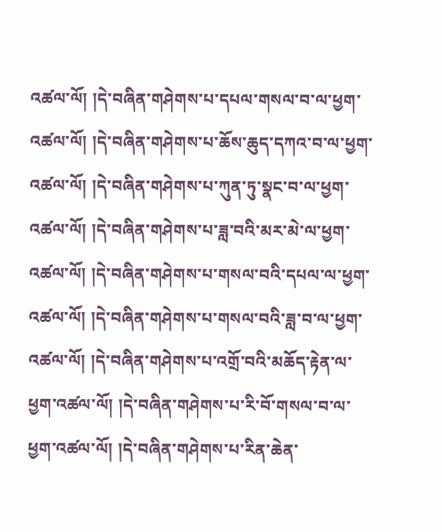འཚལ་ལོ། །དེ་བཞིན་གཤེགས་པ་དཔལ་གསལ་བ་ལ་ཕྱག་འཚལ་ལོ། །དེ་བཞིན་གཤེགས་པ་ཆོས་ཆུད་དཀའ་བ་ལ་ཕྱག་འཚལ་ལོ། །དེ་བཞིན་གཤེགས་པ་ཀུན་ཏུ་སྣང་བ་ལ་ཕྱག་འཚལ་ལོ། །དེ་བཞིན་གཤེགས་པ་ཟླ་བའི་མར་མེ་ལ་ཕྱག་འཚལ་ལོ། །དེ་བཞིན་གཤེགས་པ་གསལ་བའི་དཔལ་ལ་ཕྱག་འཚལ་ལོ། །དེ་བཞིན་གཤེགས་པ་གསལ་བའི་ཟླ་བ་ལ་ཕྱག་འཚལ་ལོ། །དེ་བཞིན་གཤེགས་པ་འགྲོ་བའི་མཆོད་རྟེན་ལ་ཕྱག་འཚལ་ལོ། །དེ་བཞིན་གཤེགས་པ་རི་བོ་གསལ་བ་ལ་ཕྱག་འཚལ་ལོ། །དེ་བཞིན་གཤེགས་པ་རིན་ཆེན་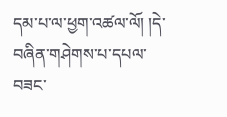དམ་པ་ལ་ཕྱག་འཚལ་ལོ། །དེ་བཞིན་གཤེགས་པ་དཔལ་བཟང་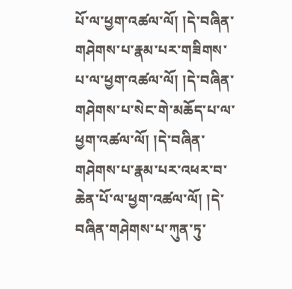པོ་ལ་ཕྱག་འཚལ་ལོ། །དེ་བཞིན་གཤེགས་པ་རྣམ་པར་གཟིགས་པ་ལ་ཕྱག་འཚལ་ལོ། །དེ་བཞིན་གཤེགས་པ་སེང་གེ་མཆོད་པ་ལ་ཕྱག་འཚལ་ལོ། །དེ་བཞིན་གཤེགས་པ་རྣམ་པར་འཕར་བ་ཆེན་པོ་ལ་ཕྱག་འཚལ་ལོ། །དེ་བཞིན་གཤེགས་པ་ཀུན་ཏུ་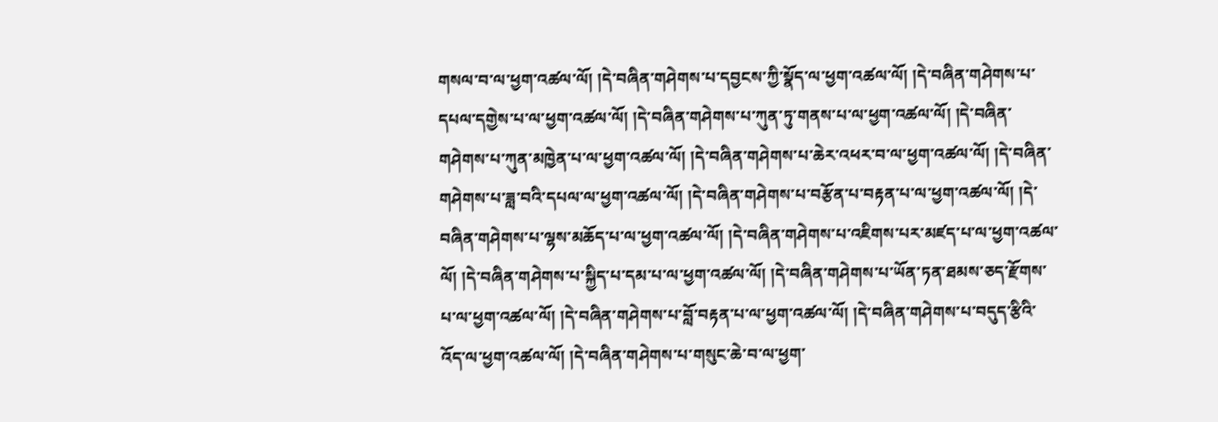གསལ་བ་ལ་ཕྱག་འཚལ་ལོ། །དེ་བཞིན་གཤེགས་པ་དབྱངས་ཀྱི་སྣོད་ལ་ཕྱག་འཚལ་ལོ། །དེ་བཞིན་གཤེགས་པ་དཔལ་དགྱེས་པ་ལ་ཕྱག་འཚལ་ལོ། །དེ་བཞིན་གཤེགས་པ་ཀུན་ཏུ་གནས་པ་ལ་ཕྱག་འཚལ་ལོ། །དེ་བཞིན་གཤེགས་པ་ཀུན་མཁྱེན་པ་ལ་ཕྱག་འཚལ་ལོ། །དེ་བཞིན་གཤེགས་པ་ཆེར་འཕར་བ་ལ་ཕྱག་འཚལ་ལོ། །དེ་བཞིན་གཤེགས་པ་ཟླ་བའི་དཔལ་ལ་ཕྱག་འཚལ་ལོ། །དེ་བཞིན་གཤེགས་པ་བརྩོན་པ་བརྟན་པ་ལ་ཕྱག་འཚལ་ལོ། །དེ་བཞིན་གཤེགས་པ་ལྷས་མཆོད་པ་ལ་ཕྱག་འཚལ་ལོ། །དེ་བཞིན་གཤེགས་པ་འཇིགས་པར་མཛད་པ་ལ་ཕྱག་འཚལ་ལོ། །དེ་བཞིན་གཤེགས་པ་སྐྱིད་པ་དམ་པ་ལ་ཕྱག་འཚལ་ལོ། །དེ་བཞིན་གཤེགས་པ་ཡོན་ཏན་ཐམས་ཅད་རྫོགས་པ་ལ་ཕྱག་འཚལ་ལོ། །དེ་བཞིན་གཤེགས་པ་བློ་བརྟན་པ་ལ་ཕྱག་འཚལ་ལོ། །དེ་བཞིན་གཤེགས་པ་བདུད་རྩིའི་འོད་ལ་ཕྱག་འཚལ་ལོ། །དེ་བཞིན་གཤེགས་པ་གསུང་ཆེ་བ་ལ་ཕྱག་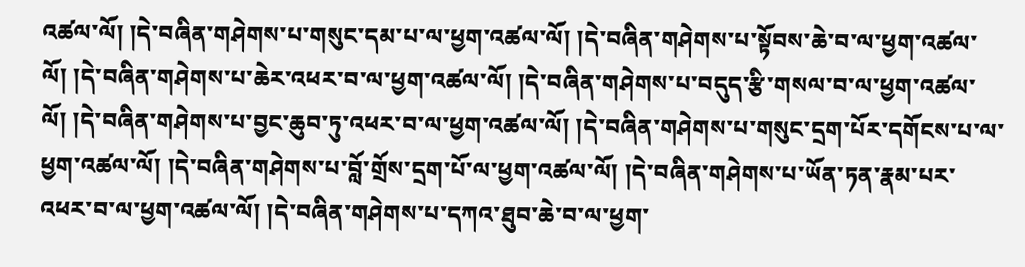འཚལ་ལོ། །དེ་བཞིན་གཤེགས་པ་གསུང་དམ་པ་ལ་ཕྱག་འཚལ་ལོ། །དེ་བཞིན་གཤེགས་པ་སྟོབས་ཆེ་བ་ལ་ཕྱག་འཚལ་ལོ། །དེ་བཞིན་གཤེགས་པ་ཆེར་འཕར་བ་ལ་ཕྱག་འཚལ་ལོ། །དེ་བཞིན་གཤེགས་པ་བདུད་རྩི་གསལ་བ་ལ་ཕྱག་འཚལ་ལོ། །དེ་བཞིན་གཤེགས་པ་བྱང་ཆུབ་ཏུ་འཕར་བ་ལ་ཕྱག་འཚལ་ལོ། །དེ་བཞིན་གཤེགས་པ་གསུང་དྲག་པོར་དགོངས་པ་ལ་ཕྱག་འཚལ་ལོ། །དེ་བཞིན་གཤེགས་པ་བློ་གྲོས་དྲག་པོ་ལ་ཕྱག་འཚལ་ལོ། །དེ་བཞིན་གཤེགས་པ་ཡོན་ཏན་རྣམ་པར་འཕར་བ་ལ་ཕྱག་འཚལ་ལོ། །དེ་བཞིན་གཤེགས་པ་དཀའ་ཐུབ་ཆེ་བ་ལ་ཕྱག་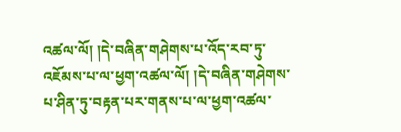འཚལ་ལོ། །དེ་བཞིན་གཤེགས་པ་འོད་རབ་ཏུ་འཇོམས་པ་ལ་ཕྱག་འཚལ་ལོ། །དེ་བཞིན་གཤེགས་པ་ཤིན་ཏུ་བརྟན་པར་གནས་པ་ལ་ཕྱག་འཚལ་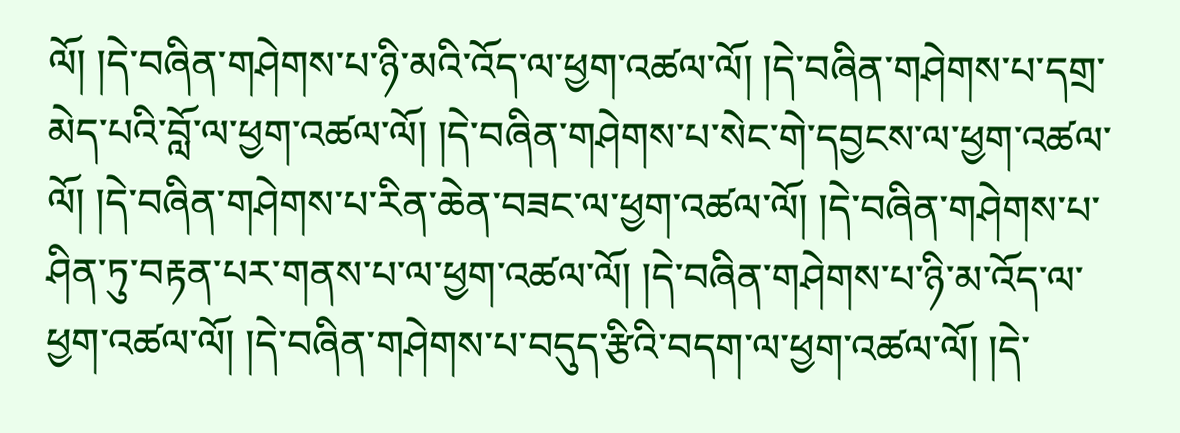ལོ། །དེ་བཞིན་གཤེགས་པ་ཉི་མའི་འོད་ལ་ཕྱག་འཚལ་ལོ། །དེ་བཞིན་གཤེགས་པ་དགྲ་མེད་པའི་བློ་ལ་ཕྱག་འཚལ་ལོ། །དེ་བཞིན་གཤེགས་པ་སེང་གེ་དབྱངས་ལ་ཕྱག་འཚལ་ལོ། །དེ་བཞིན་གཤེགས་པ་རིན་ཆེན་བཟང་ལ་ཕྱག་འཚལ་ལོ། །དེ་བཞིན་གཤེགས་པ་ཤིན་ཏུ་བརྟན་པར་གནས་པ་ལ་ཕྱག་འཚལ་ལོ། །དེ་བཞིན་གཤེགས་པ་ཉི་མ་འོད་ལ་ཕྱག་འཚལ་ལོ། །དེ་བཞིན་གཤེགས་པ་བདུད་རྩིའི་བདག་ལ་ཕྱག་འཚལ་ལོ། །དེ་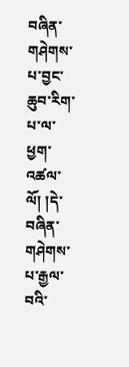བཞིན་གཤེགས་པ་བྱང་ཆུབ་རིག་པ་ལ་ཕྱག་འཚལ་ལོ། །དེ་བཞིན་གཤེགས་པ་རྒྱལ་བའི་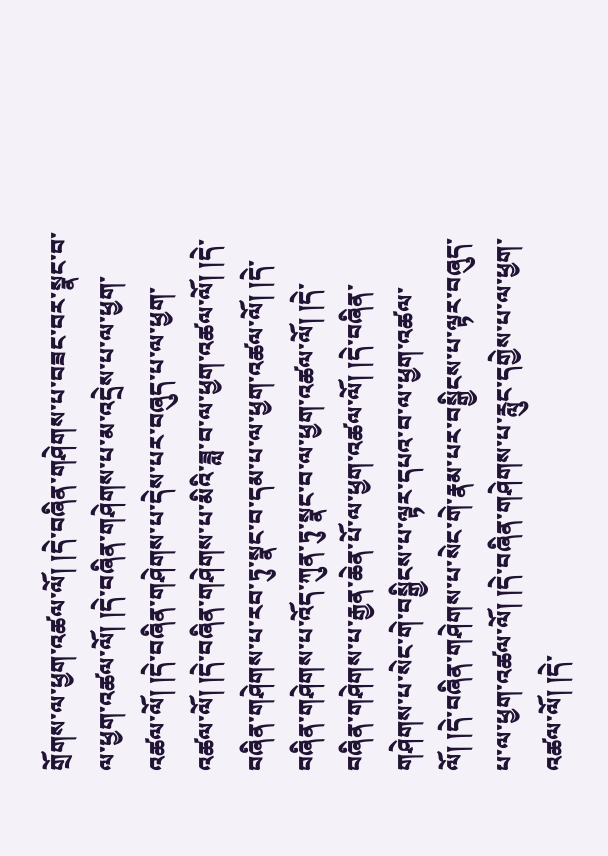གྲོགས་ལ་ཕྱག་འཚལ་ལོ། །དེ་བཞིན་གཤེགས་པ་བཟང་བར་སྣང་བ་ལ་ཕྱག་འཚལ་ལོ། །དེ་བཞིན་གཤེགས་པ་མ་འདྲེས་པ་ལ་ཕྱག་འཚལ་ལོ། །དེ་བཞིན་གཤེགས་པ་དེས་པར་བཞུད་པ་ལ་ཕྱག་འཚལ་ལོ། །དེ་བཞིན་གཤེགས་པ་མིའི་ཟླ་བ་ལ་ཕྱག་འཚལ་ལོ། །དེ་བཞིན་གཤེགས་པ་རབ་ཏུ་སྣང་བ་དམ་པ་ལ་ཕྱག་འཚལ་ལོ། །དེ་བཞིན་གཤེགས་པ་འོད་ཀུན་ཏུ་སྣང་བ་ལ་ཕྱག་འཚལ་ལོ། །དེ་བཞིན་གཤེགས་པ་རྒྱན་ཆེན་པོ་ལ་ཕྱག་འཚལ་ལོ། །དེ་བཞིན་གཤེགས་པ་སེང་གེ་བསྒྱིངས་པ་ལྟར་དཔའ་བ་ལ་ཕྱག་འཚལ་ལོ། །དེ་བཞིན་གཤེགས་པ་སེང་གེ་རྣམ་པར་བསྒྱིངས་པ་ལྟར་བཞུད་པ་ལ་ཕྱག་འཚལ་ལོ། །དེ་བཞིན་གཤེགས་པ་རླུང་དགྱེས་པ་ལ་ཕྱག་འཚལ་ལོ། །དེ་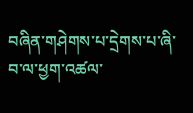བཞིན་གཤེགས་པ་དྲེགས་པ་ཞི་བ་ལ་ཕྱག་འཚལ་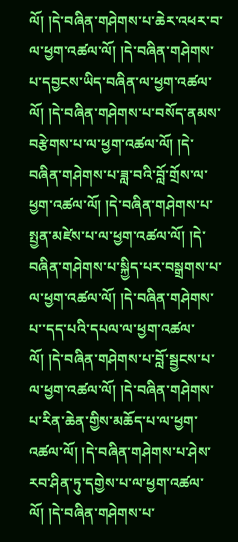ལོ། །དེ་བཞིན་གཤེགས་པ་ཆེར་འཕར་བ་ལ་ཕྱག་འཚལ་ལོ། །དེ་བཞིན་གཤེགས་པ་དབྱངས་ཡིད་བཞིན་ལ་ཕྱག་འཚལ་ལོ། །དེ་བཞིན་གཤེགས་པ་བསོད་ནམས་བརྩེགས་པ་ལ་ཕྱག་འཚལ་ལོ། །དེ་བཞིན་གཤེགས་པ་ཟླ་བའི་བློ་གྲོས་ལ་ཕྱག་འཚལ་ལོ། །དེ་བཞིན་གཤེགས་པ་སྤྱན་མཛེས་པ་ལ་ཕྱག་འཚལ་ལོ། །དེ་བཞིན་གཤེགས་པ་སྐྱིད་པར་བསྒྲགས་པ་ལ་ཕྱག་འཚལ་ལོ། །དེ་བཞིན་གཤེགས་པ་་དད་པའི་དཔལ་ལ་ཕྱག་འཚལ་ལོ། །དེ་བཞིན་གཤེགས་པ་བློ་སྦྱངས་པ་ལ་ཕྱག་འཚལ་ལོ། །དེ་བཞིན་གཤེགས་པ་རིན་ཆེན་གྱིས་མཆོད་པ་ལ་ཕྱག་འཚལ་ལོ། །དེ་བཞིན་གཤེགས་པ་ཤེས་རབ་ཤིན་ཏུ་དགྱེས་པ་ལ་ཕྱག་འཚལ་ལོ། །དེ་བཞིན་གཤེགས་པ་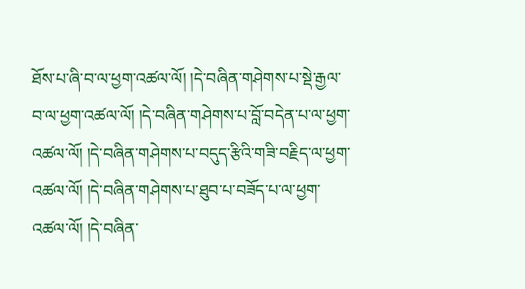ཐོས་པ་ཞི་བ་ལ་ཕྱག་འཚལ་ལོ། །དེ་བཞིན་གཤེགས་པ་སྡེ་རྒྱལ་བ་ལ་ཕྱག་འཚལ་ལོ། །དེ་བཞིན་གཤེགས་པ་བློ་བདེན་པ་ལ་ཕྱག་འཚལ་ལོ། །དེ་བཞིན་གཤེགས་པ་བདུད་རྩིའི་གཟི་བརྗིད་ལ་ཕྱག་འཚལ་ལོ། །དེ་བཞིན་གཤེགས་པ་ཐུབ་པ་བཟོད་པ་ལ་ཕྱག་འཚལ་ལོ། །དེ་བཞིན་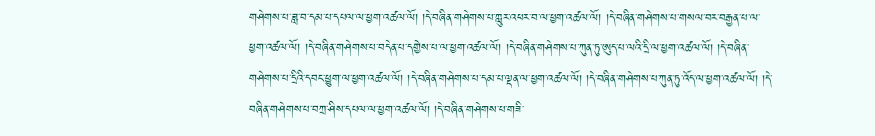གཤེགས་པ་ཟླ་བ་དམ་པ་དཔལ་ལ་ཕྱག་འཚལ་ལོ། །དེ་བཞིན་གཤེགས་པ་ཀླུར་འཕར་བ་ལ་ཕྱག་འཚལ་ལོ། །དེ་བཞིན་གཤེགས་པ་གསལ་བར་བརྒྱན་པ་ལ་ཕྱག་འཚལ་ལོ། །དེ་བཞིན་གཤེགས་པ་བདེན་པ་དགྱེས་པ་ལ་ཕྱག་འཚལ་ལོ། །དེ་བཞིན་གཤེགས་པ་ཀུན་ཏུ་ཨུད་པ་ལའི་དྲི་ལ་ཕྱག་འཚལ་ལོ། །དེ་བཞིན་གཤེགས་པ་དྲིའི་དབང་ཕྱུག་ལ་ཕྱག་འཚལ་ལོ། །དེ་བཞིན་གཤེགས་པ་དམ་པ་ལྡན་ལ་ཕྱག་འཚལ་ལོ། །དེ་བཞིན་གཤེགས་པ་ཀུན་ཏུ་འོད་ལ་ཕྱག་འཚལ་ལོ། །དེ་བཞིན་གཤེགས་པ་བཀྲ་ཤིས་དཔལ་ལ་ཕྱག་འཚལ་ལོ། །དེ་བཞིན་གཤེགས་པ་གཟི་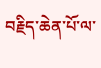བརྗིད་ཆེན་པོ་ལ་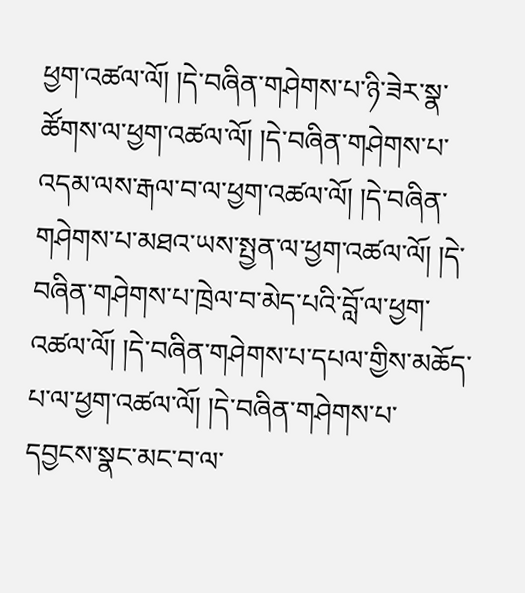ཕྱག་འཚལ་ལོ། །དེ་བཞིན་གཤེགས་པ་ཉི་ཟེར་སྣ་ཚོགས་ལ་ཕྱག་འཚལ་ལོ། །དེ་བཞིན་གཤེགས་པ་འདམ་ལས་རྒལ་བ་ལ་ཕྱག་འཚལ་ལོ། །དེ་བཞིན་གཤེགས་པ་མཐའ་ཡས་སྤྱན་ལ་ཕྱག་འཚལ་ལོ། །དེ་བཞིན་གཤེགས་པ་ཁྲེལ་བ་མེད་པའི་བློ་ལ་ཕྱག་འཚལ་ལོ། །དེ་བཞིན་གཤེགས་པ་དཔལ་གྱིས་མཆོད་པ་ལ་ཕྱག་འཚལ་ལོ། །དེ་བཞིན་གཤེགས་པ་དབྱངས་སྣང་མང་བ་ལ་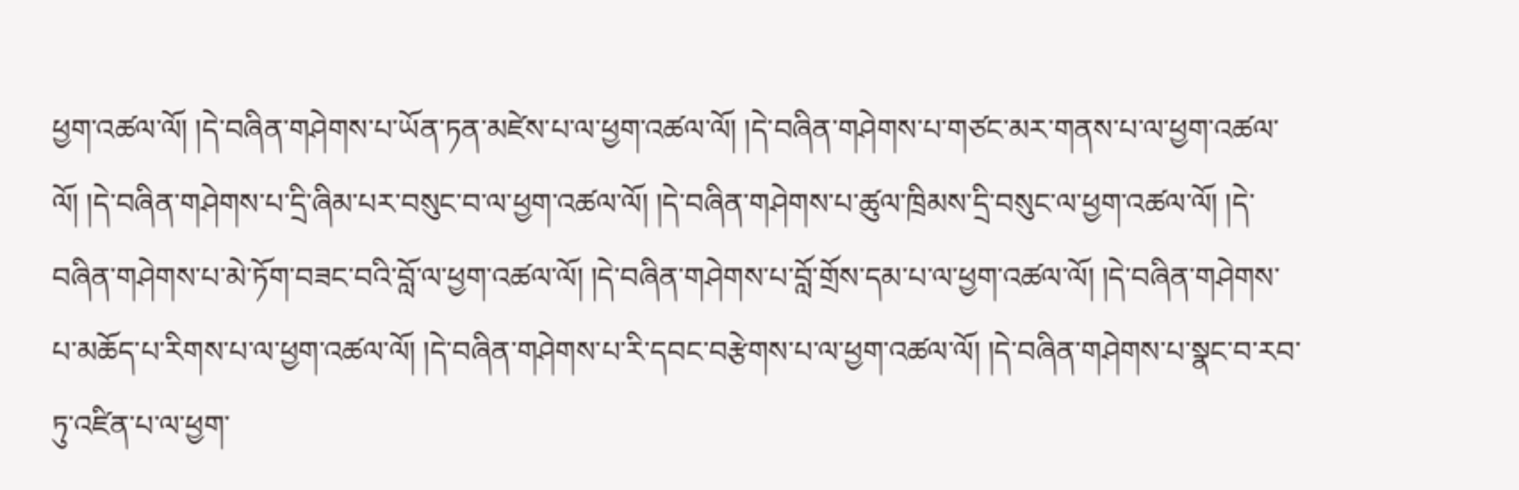ཕྱག་འཚལ་ལོ། །དེ་བཞིན་གཤེགས་པ་ཡོན་ཏན་མཛེས་པ་ལ་ཕྱག་འཚལ་ལོ། །དེ་བཞིན་གཤེགས་པ་གཙང་མར་གནས་པ་ལ་ཕྱག་འཚལ་ལོ། །དེ་བཞིན་གཤེགས་པ་དྲི་ཞིམ་པར་བསུང་བ་ལ་ཕྱག་འཚལ་ལོ། །དེ་བཞིན་གཤེགས་པ་ཚུལ་ཁྲིམས་དྲི་བསུང་ལ་ཕྱག་འཚལ་ལོ། །དེ་བཞིན་གཤེགས་པ་མེ་ཏོག་བཟང་བའི་བློ་ལ་ཕྱག་འཚལ་ལོ། །དེ་བཞིན་གཤེགས་པ་བློ་གྲོས་དམ་པ་ལ་ཕྱག་འཚལ་ལོ། །དེ་བཞིན་གཤེགས་པ་མཆོད་པ་རིགས་པ་ལ་ཕྱག་འཚལ་ལོ། །དེ་བཞིན་གཤེགས་པ་རི་དབང་བརྩེགས་པ་ལ་ཕྱག་འཚལ་ལོ། །དེ་བཞིན་གཤེགས་པ་སྣང་བ་རབ་ཏུ་འཛིན་པ་ལ་ཕྱག་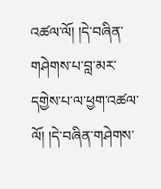འཚལ་ལོ། །དེ་བཞིན་གཤེགས་པ་བླ་མར་དགྱེས་པ་ལ་ཕྱག་འཚལ་ལོ། །དེ་བཞིན་གཤེགས་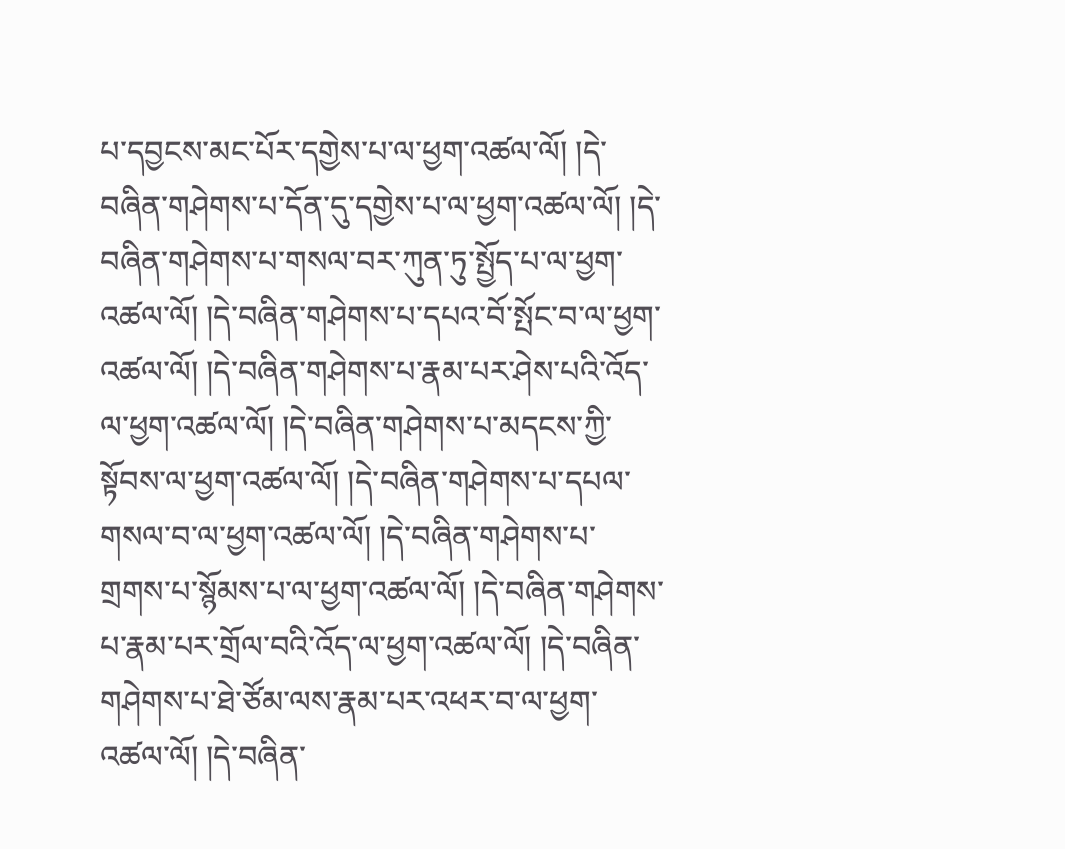པ་དབྱངས་མང་པོར་དགྱེས་པ་ལ་ཕྱག་འཚལ་ལོ། །དེ་བཞིན་གཤེགས་པ་དོན་དུ་དགྱེས་པ་ལ་ཕྱག་འཚལ་ལོ། །དེ་བཞིན་གཤེགས་པ་གསལ་བར་ཀུན་ཏུ་སྤྱོད་པ་ལ་ཕྱག་འཚལ་ལོ། །དེ་བཞིན་གཤེགས་པ་དཔའ་བོ་སྤོང་བ་ལ་ཕྱག་འཚལ་ལོ། །དེ་བཞིན་གཤེགས་པ་རྣམ་པར་ཤེས་པའི་འོད་ལ་ཕྱག་འཚལ་ལོ། །དེ་བཞིན་གཤེགས་པ་མདངས་ཀྱི་སྟོབས་ལ་ཕྱག་འཚལ་ལོ། །དེ་བཞིན་གཤེགས་པ་དཔལ་གསལ་བ་ལ་ཕྱག་འཚལ་ལོ། །དེ་བཞིན་གཤེགས་པ་གྲགས་པ་སྙོམས་པ་ལ་ཕྱག་འཚལ་ལོ། །དེ་བཞིན་གཤེགས་པ་རྣམ་པར་གྲོལ་བའི་འོད་ལ་ཕྱག་འཚལ་ལོ། །དེ་བཞིན་གཤེགས་པ་ཐེ་ཙོམ་ལས་རྣམ་པར་འཕར་བ་ལ་ཕྱག་འཚལ་ལོ། །དེ་བཞིན་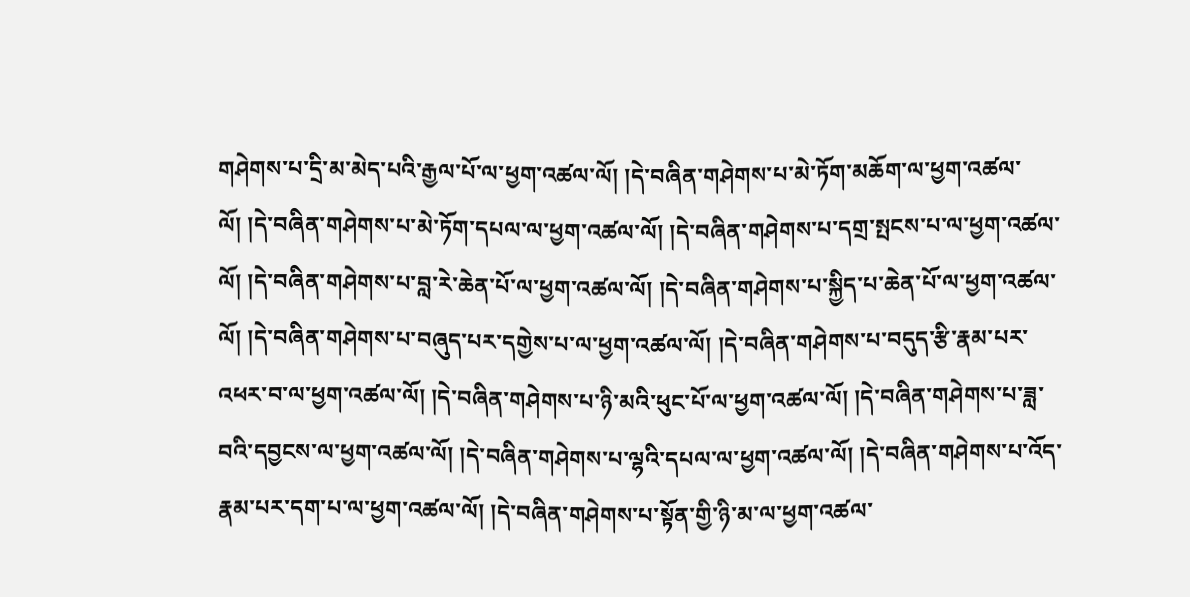གཤེགས་པ་དྲི་མ་མེད་པའི་རྒྱལ་པོ་ལ་ཕྱག་འཚལ་ལོ། །དེ་བཞིན་གཤེགས་པ་མེ་ཏོག་མཆོག་ལ་ཕྱག་འཚལ་ལོ། །དེ་བཞིན་གཤེགས་པ་མེ་ཏོག་དཔལ་ལ་ཕྱག་འཚལ་ལོ། །དེ་བཞིན་གཤེགས་པ་དགྲ་སྤངས་པ་ལ་ཕྱག་འཚལ་ལོ། །དེ་བཞིན་གཤེགས་པ་བླ་རེ་ཆེན་པོ་ལ་ཕྱག་འཚལ་ལོ། །དེ་བཞིན་གཤེགས་པ་སྐྱིད་པ་ཆེན་པོ་ལ་ཕྱག་འཚལ་ལོ། །དེ་བཞིན་གཤེགས་པ་བཞུད་པར་དགྱེས་པ་ལ་ཕྱག་འཚལ་ལོ། །དེ་བཞིན་གཤེགས་པ་བདུད་རྩི་རྣམ་པར་འཕར་བ་ལ་ཕྱག་འཚལ་ལོ། །དེ་བཞིན་གཤེགས་པ་ཉི་མའི་ཕུང་པོ་ལ་ཕྱག་འཚལ་ལོ། །དེ་བཞིན་གཤེགས་པ་ཟླ་བའི་དབྱངས་ལ་ཕྱག་འཚལ་ལོ། །དེ་བཞིན་གཤེགས་པ་ལྷའི་དཔལ་ལ་ཕྱག་འཚལ་ལོ། །དེ་བཞིན་གཤེགས་པ་འོད་རྣམ་པར་དག་པ་ལ་ཕྱག་འཚལ་ལོ། །དེ་བཞིན་གཤེགས་པ་སྟོན་གྱི་ཉི་མ་ལ་ཕྱག་འཚལ་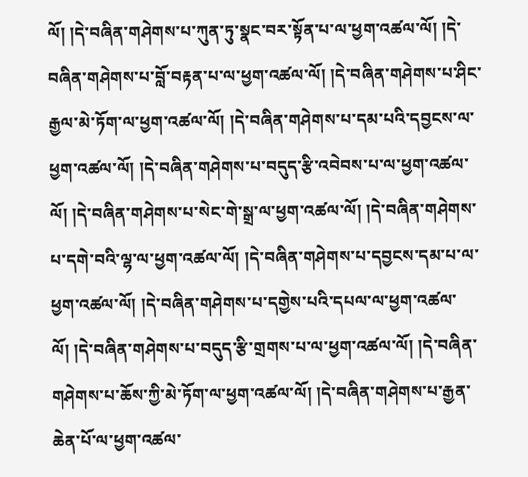ལོ། །དེ་བཞིན་གཤེགས་པ་ཀུན་ཏུ་སྣང་བར་སྟོན་པ་ལ་ཕྱག་འཚལ་ལོ། །དེ་བཞིན་གཤེགས་པ་བློ་བརྟན་པ་ལ་ཕྱག་འཚལ་ལོ། །དེ་བཞིན་གཤེགས་པ་ཤིང་རྒྱལ་མེ་ཏོག་ལ་ཕྱག་འཚལ་ལོ། །དེ་བཞིན་གཤེགས་པ་དམ་པའི་དབྱངས་ལ་ཕྱག་འཚལ་ལོ། །དེ་བཞིན་གཤེགས་པ་བདུད་རྩི་འབེབས་པ་ལ་ཕྱག་འཚལ་ལོ། །དེ་བཞིན་གཤེགས་པ་སེང་གེ་སྒྲ་ལ་ཕྱག་འཚལ་ལོ། །དེ་བཞིན་གཤེགས་པ་དགེ་བའི་ལྷ་ལ་ཕྱག་འཚལ་ལོ། །དེ་བཞིན་གཤེགས་པ་དབྱངས་དམ་པ་ལ་ཕྱག་འཚལ་ལོ། །དེ་བཞིན་གཤེགས་པ་དགྱེས་པའི་དཔལ་ལ་ཕྱག་འཚལ་ལོ། །དེ་བཞིན་གཤེགས་པ་བདུད་རྩི་གྲགས་པ་ལ་ཕྱག་འཚལ་ལོ། །དེ་བཞིན་གཤེགས་པ་ཆོས་ཀྱི་མེ་ཏོག་ལ་ཕྱག་འཚལ་ལོ། །དེ་བཞིན་གཤེགས་པ་རྒྱན་ཆེན་པོ་ལ་ཕྱག་འཚལ་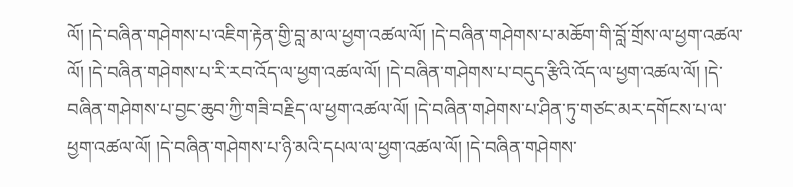ལོ། །དེ་བཞིན་གཤེགས་པ་འཇིག་རྟེན་གྱི་བླ་མ་ལ་ཕྱག་འཚལ་ལོ། །དེ་བཞིན་གཤེགས་པ་མཆོག་གི་བློ་གྲོས་ལ་ཕྱག་འཚལ་ལོ། །དེ་བཞིན་གཤེགས་པ་རི་རབ་འོད་ལ་ཕྱག་འཚལ་ལོ། །དེ་བཞིན་གཤེགས་པ་བདུད་རྩིའི་འོད་ལ་ཕྱག་འཚལ་ལོ། །དེ་བཞིན་གཤེགས་པ་བྱང་ཆུབ་ཀྱི་གཟི་བརྗིད་ལ་ཕྱག་འཚལ་ལོ། །དེ་བཞིན་གཤེགས་པ་ཤིན་ཏུ་གཙང་མར་དགོངས་པ་ལ་ཕྱག་འཚལ་ལོ། །དེ་བཞིན་གཤེགས་པ་ཉི་མའི་དཔལ་ལ་ཕྱག་འཚལ་ལོ། །དེ་བཞིན་གཤེགས་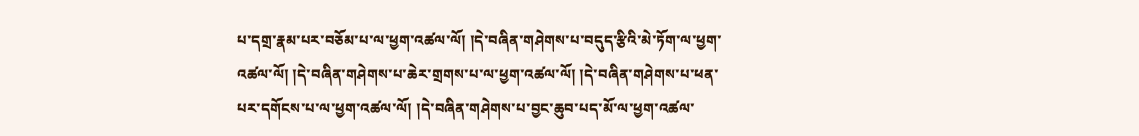པ་དགྲ་རྣམ་པར་བཅོམ་པ་ལ་ཕྱག་འཚལ་ལོ། །དེ་བཞིན་གཤེགས་པ་བདུད་རྩིའི་མེ་ཏོག་ལ་ཕྱག་འཚལ་ལོ། །དེ་བཞིན་གཤེགས་པ་ཆེར་གྲགས་པ་ལ་ཕྱག་འཚལ་ལོ། །དེ་བཞིན་གཤེགས་པ་ཕན་པར་དགོངས་པ་ལ་ཕྱག་འཚལ་ལོ། །དེ་བཞིན་གཤེགས་པ་བྱང་ཆུབ་པད་མོ་ལ་ཕྱག་འཚལ་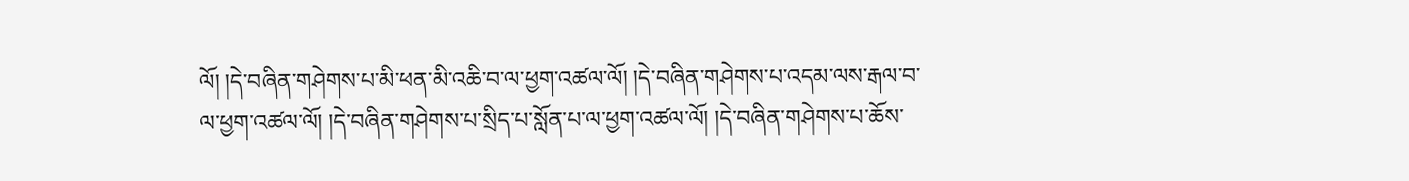ལོ། །དེ་བཞིན་གཤེགས་པ་མི་ཕན་མི་འཆི་བ་ལ་ཕྱག་འཚལ་ལོ། །དེ་བཞིན་གཤེགས་པ་འདམ་ལས་རྒལ་བ་ལ་ཕྱག་འཚལ་ལོ། །དེ་བཞིན་གཤེགས་པ་སྲིད་པ་སློན་པ་ལ་ཕྱག་འཚལ་ལོ། །དེ་བཞིན་གཤེགས་པ་ཆོས་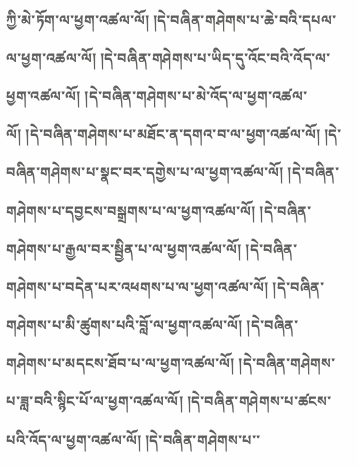ཀྱི་མེ་ཏོག་ལ་ཕྱག་འཚལ་ལོ། །དེ་བཞིན་གཤེགས་པ་ཆེ་བའི་དཔལ་ལ་ཕྱག་འཚལ་ལོ། །དེ་བཞིན་གཤེགས་པ་ཡིད་དུ་འོང་བའི་འོད་ལ་ཕྱག་འཚལ་ལོ། །དེ་བཞིན་གཤེགས་པ་མེ་འོད་ལ་ཕྱག་འཚལ་ལོ། །དེ་བཞིན་གཤེགས་པ་མཐོང་ན་དགའ་བ་ལ་ཕྱག་འཚལ་ལོ། །དེ་བཞིན་གཤེགས་པ་སྣང་བར་དགྱེས་པ་ལ་ཕྱག་འཚལ་ལོ། །དེ་བཞིན་གཤེགས་པ་དབྱངས་བསྒྲགས་པ་ལ་ཕྱག་འཚལ་ལོ། །དེ་བཞིན་གཤེགས་པ་རྒྱལ་བར་སྦྱིན་པ་ལ་ཕྱག་འཚལ་ལོ། །དེ་བཞིན་གཤེགས་པ་བདེན་པར་འཕགས་པ་ལ་ཕྱག་འཚལ་ལོ། །དེ་བཞིན་གཤེགས་པ་མི་ཚུགས་པའི་བློ་ལ་ཕྱག་འཚལ་ལོ། །དེ་བཞིན་གཤེགས་པ་མདངས་ཐོབ་པ་ལ་ཕྱག་འཚལ་ལོ། །དེ་བཞིན་གཤེགས་པ་ཟླ་བའི་སྙིང་པོ་ལ་ཕྱག་འཚལ་ལོ། །དེ་བཞིན་གཤེགས་པ་ཚངས་པའི་འོད་ལ་ཕྱག་འཚལ་ལོ། །དེ་བཞིན་གཤེགས་པ་་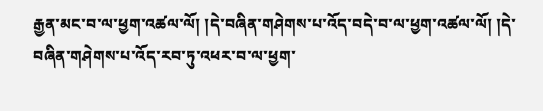རྒྱན་མང་བ་ལ་ཕྱག་འཚལ་ལོ། །དེ་བཞིན་གཤེགས་པ་འོད་བདེ་བ་ལ་ཕྱག་འཚལ་ལོ། །དེ་བཞིན་གཤེགས་པ་འོད་རབ་ཏུ་འཕར་བ་ལ་ཕྱག་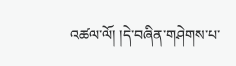འཚལ་ལོ། །དེ་བཞིན་གཤེགས་པ་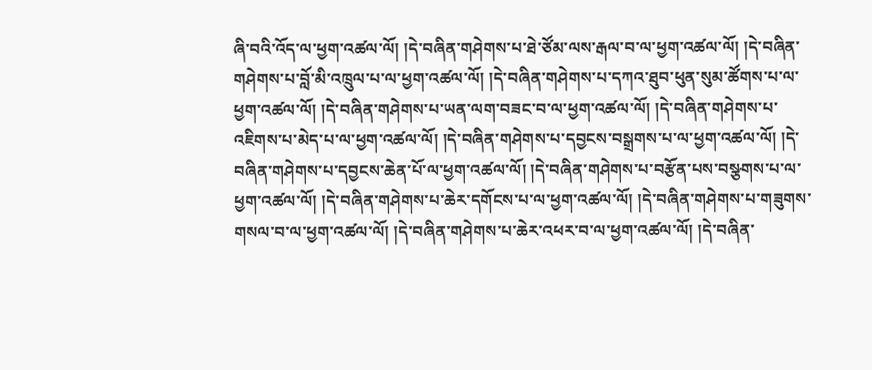ཞི་བའི་འོད་ལ་ཕྱག་འཚལ་ལོ། །དེ་བཞིན་གཤེགས་པ་ཐེ་ཙོམ་ལས་རྒལ་བ་ལ་ཕྱག་འཚལ་ལོ། །དེ་བཞིན་གཤེགས་པ་བློ་མི་འཁྲུལ་པ་ལ་ཕྱག་འཚལ་ལོ། །དེ་བཞིན་གཤེགས་པ་དཀའ་ཐུབ་ཕུན་སུམ་ཚོགས་པ་ལ་ཕྱག་འཚལ་ལོ། །དེ་བཞིན་གཤེགས་པ་ཡན་ལག་བཟང་བ་ལ་ཕྱག་འཚལ་ལོ། །དེ་བཞིན་གཤེགས་པ་འཇིགས་པ་མེད་པ་ལ་ཕྱག་འཚལ་ལོ། །དེ་བཞིན་གཤེགས་པ་དབྱངས་བསྒྲགས་པ་ལ་ཕྱག་འཚལ་ལོ། །དེ་བཞིན་གཤེགས་པ་དབྱངས་ཆེན་པོ་ལ་ཕྱག་འཚལ་ལོ། །དེ་བཞིན་གཤེགས་པ་བརྩོན་པས་བསྩགས་པ་ལ་ཕྱག་འཚལ་ལོ། །དེ་བཞིན་གཤེགས་པ་ཆེར་དགོངས་པ་ལ་ཕྱག་འཚལ་ལོ། །དེ་བཞིན་གཤེགས་པ་གཟུགས་གསལ་བ་ལ་ཕྱག་འཚལ་ལོ། །དེ་བཞིན་གཤེགས་པ་ཆེར་འཕར་བ་ལ་ཕྱག་འཚལ་ལོ། །དེ་བཞིན་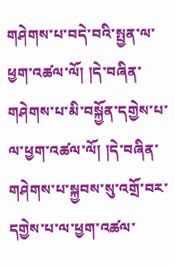གཤེགས་པ་བདེ་བའི་སྤྱན་ལ་ཕྱག་འཚལ་ལོ། །དེ་བཞིན་གཤེགས་པ་མི་བསྐྱོན་དགྱེས་པ་ལ་ཕྱག་འཚལ་ལོ། །དེ་བཞིན་གཤེགས་པ་སྐྱབས་སུ་འགྲོ་བར་དགྱེས་པ་ལ་ཕྱག་འཚལ་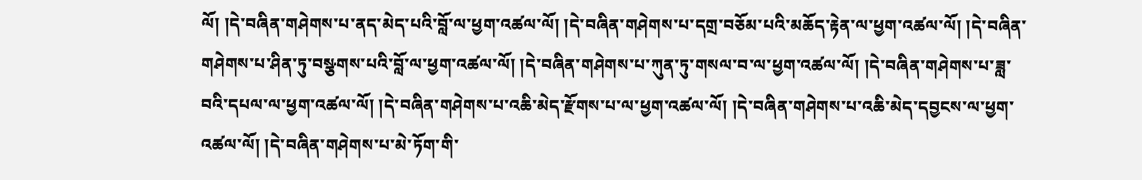ལོ། །དེ་བཞིན་གཤེགས་པ་ནད་མེད་པའི་བློ་ལ་ཕྱག་འཚལ་ལོ། །དེ་བཞིན་གཤེགས་པ་དགྲ་བཅོམ་པའི་མཆོད་རྟེན་ལ་ཕྱག་འཚལ་ལོ། །དེ་བཞིན་གཤེགས་པ་ཤིན་ཏུ་བསྩགས་པའི་བློ་ལ་ཕྱག་འཚལ་ལོ། །དེ་བཞིན་གཤེགས་པ་ཀུན་ཏུ་གསལ་བ་ལ་ཕྱག་འཚལ་ལོ། །དེ་བཞིན་གཤེགས་པ་ཟླ་བའི་དཔལ་ལ་ཕྱག་འཚལ་ལོ། །དེ་བཞིན་གཤེགས་པ་འཆི་མེད་རྫོགས་པ་ལ་ཕྱག་འཚལ་ལོ། །དེ་བཞིན་གཤེགས་པ་འཆི་མེད་དབྱངས་ལ་ཕྱག་འཚལ་ལོ། །དེ་བཞིན་གཤེགས་པ་མེ་ཏོག་གི་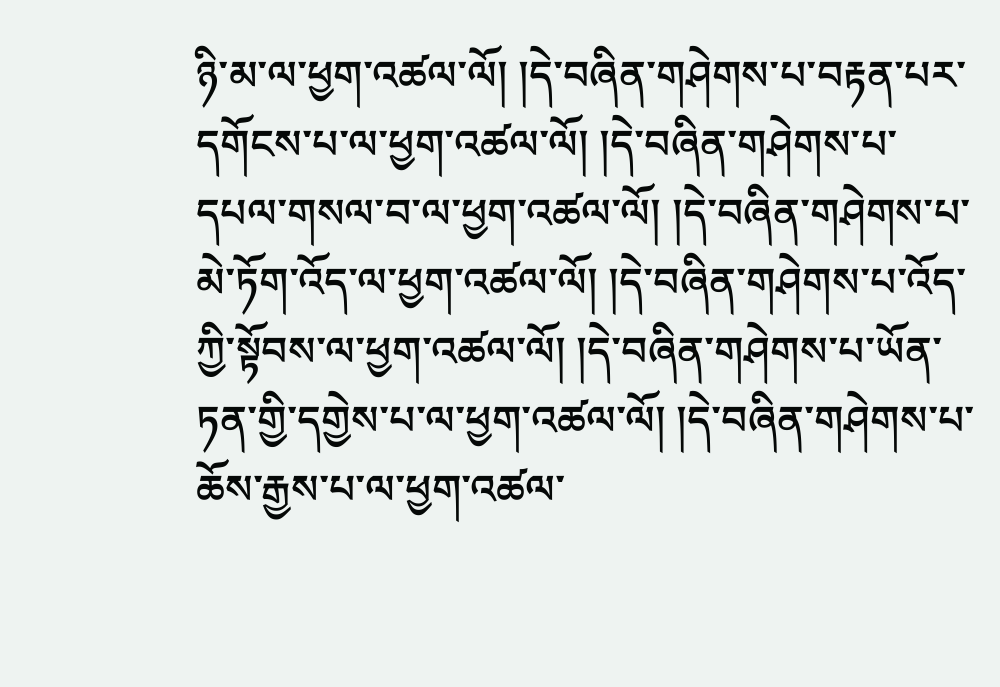ཉི་མ་ལ་ཕྱག་འཚལ་ལོ། །དེ་བཞིན་གཤེགས་པ་བརྟན་པར་དགོངས་པ་ལ་ཕྱག་འཚལ་ལོ། །དེ་བཞིན་གཤེགས་པ་དཔལ་གསལ་བ་ལ་ཕྱག་འཚལ་ལོ། །དེ་བཞིན་གཤེགས་པ་མེ་ཏོག་འོད་ལ་ཕྱག་འཚལ་ལོ། །དེ་བཞིན་གཤེགས་པ་འོད་ཀྱི་སྟོབས་ལ་ཕྱག་འཚལ་ལོ། །དེ་བཞིན་གཤེགས་པ་ཡོན་ཏན་གྱི་དགྱེས་པ་ལ་ཕྱག་འཚལ་ལོ། །དེ་བཞིན་གཤེགས་པ་ཆོས་རྒྱས་པ་ལ་ཕྱག་འཚལ་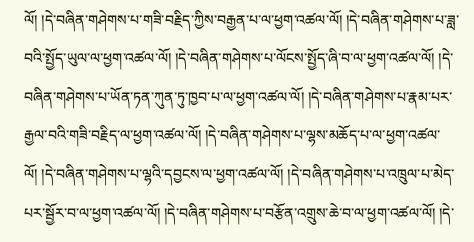ལོ། །དེ་བཞིན་གཤེགས་པ་གཟི་བརྗིད་ཀྱིས་བརྒྱན་པ་ལ་ཕྱག་འཚལ་ལོ། །དེ་བཞིན་གཤེགས་པ་ཟླ་བའི་སྤྱོད་ཡུལ་ལ་ཕྱག་འཚལ་ལོ། །དེ་བཞིན་གཤེགས་པ་ལོངས་སྤྱོད་ཞི་བ་ལ་ཕྱག་འཚལ་ལོ། །དེ་བཞིན་གཤེགས་པ་ཡོན་ཏན་ཀུན་ཏུ་ཁྱབ་པ་ལ་ཕྱག་འཚལ་ལོ། །དེ་བཞིན་གཤེགས་པ་རྣམ་པར་རྒྱལ་བའི་གཟི་བརྗིད་ལ་ཕྱག་འཚལ་ལོ། །དེ་བཞིན་གཤེགས་པ་ལྷས་མཆོད་པ་ལ་ཕྱག་འཚལ་ལོ། །དེ་བཞིན་གཤེགས་པ་ལྷའི་དབྱངས་ལ་ཕྱག་འཚལ་ལོ། །དེ་བཞིན་གཤེགས་པ་འཁྲུལ་པ་མེད་པར་སྦྱོར་བ་ལ་ཕྱག་འཚལ་ལོ། །དེ་བཞིན་གཤེགས་པ་བརྩོན་འགྲུས་ཆེ་བ་ལ་ཕྱག་འཚལ་ལོ། །དེ་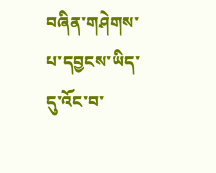བཞིན་གཤེགས་པ་དབྱངས་ཡིད་དུ་འོང་བ་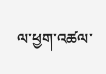ལ་ཕྱག་འཚལ་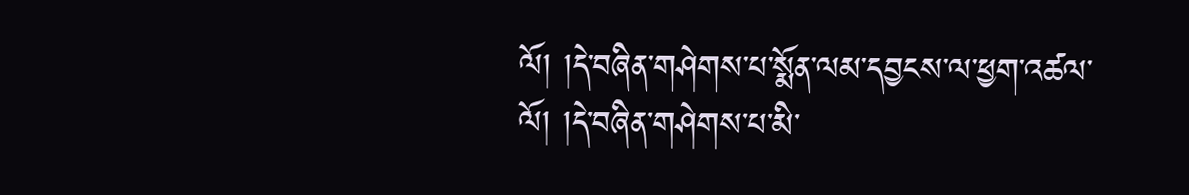ལོ། །དེ་བཞིན་གཤེགས་པ་སྨོན་ལམ་དབྱངས་ལ་ཕྱག་འཚལ་ལོ། །དེ་བཞིན་གཤེགས་པ་མི་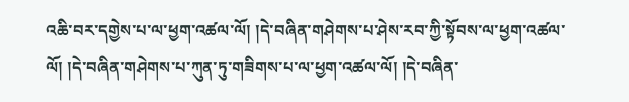འཆི་བར་དགྱེས་པ་ལ་ཕྱག་འཚལ་ལོ། །དེ་བཞིན་གཤེགས་པ་ཤེས་རབ་ཀྱི་སྟོབས་ལ་ཕྱག་འཚལ་ལོ། །དེ་བཞིན་གཤེགས་པ་ཀུན་ཏུ་གཟིགས་པ་ལ་ཕྱག་འཚལ་ལོ། །དེ་བཞིན་